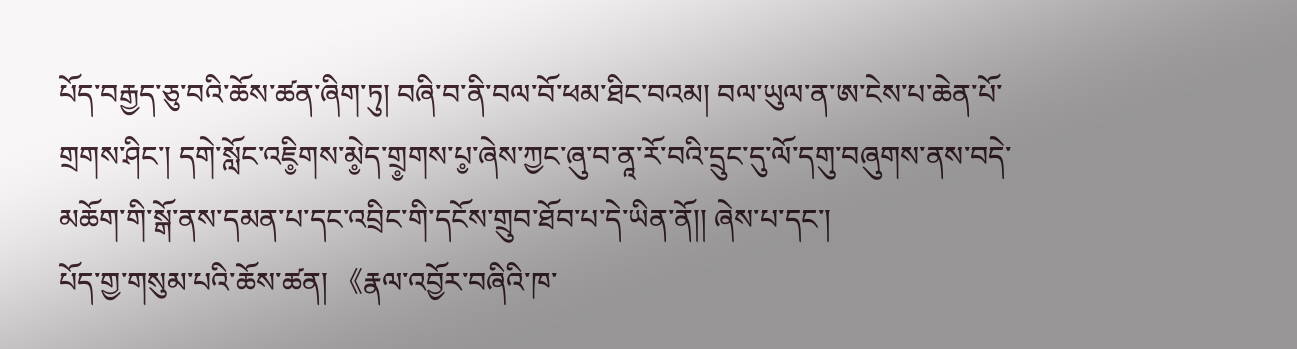པོད་བརྒྱད་ཅུ་བའི་ཆོས་ཚན་ཞིག་ཏུ། བཞི་བ་ནི་བལ་བོ་ཕམ་ཐིང་བའམ། བལ་ཡུལ་ན་ཨ་ངེས་པ་ཆེན་པོ་གྲགས་ཤིང་། དགེ་སློང་འཇི༵གས་མེ༵ད་གྲ༵གས་པ༵་ཞེས་ཀྱང་ཞུ་བ་ནཱ་རོ་བའི་དྲུང་དུ་ལོ་དགུ་བཞུགས་ནས་བདེ་མཆོག་གི་སྒོ་ནས་དམན་པ་དང་འབྲིང་གི་དངོས་གྲུབ་ཐོབ་པ་དེ་ཡིན་ནོ།། ཞེས་པ་དང་།
པོད་གྱ་གསུམ་པའི་ཆོས་ཚན། 《རྣལ་འབྱོར་བཞིའི་ཁ་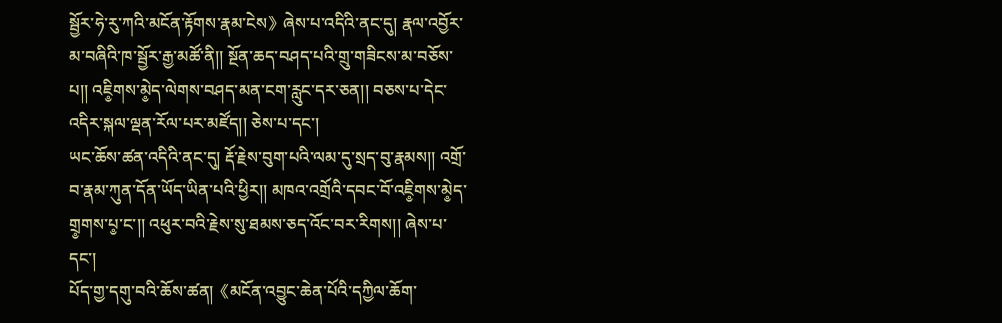སྦྱོར་ཧེ་རུ་ཀའི་མངོན་རྟོགས་རྣམ་ངེས》ཞེས་པ་འདིའི་ནང་དུ། རྣལ་འབྱོར་མ་བཞིའི་ཁ་སྦྱོར་རྒྱ་མཚོ་ནི།། སྔོན་ཆད་བཤད་པའི་གྲུ་གཟིངས་མ་བཅོས་པ།། འཇི༵གས་མེ༵ད་ལེགས་བཤད་མན་ངག་རླུང་དར་ཅན།། བཅས་པ་དེང་འདིར་སྐལ་ལྡན་རོལ་པར་མཛོད།། ཅེས་པ་དང་།
ཡང་ཆོས་ཚན་འདིའི་ནང་དུ། རྡོ་རྗེས་བུག་པའི་ལམ་དུ་སྲད་བུ་རྣམས།། འགྲོ་བ་རྣམ་ཀུན་དོན་ཡོད་ཡིན་པའི་ཕྱིར།། མཁའ་འགྲོའི་དབང་བོ་འཇི༵གས་མེ༵ད་གྲ༵གས་པ༵་ང་།། འཕུར་བའི་རྗེས་སུ་ཐམས་ཅད་འོང་བར་རིགས།། ཞེས་པ་དང་།
པོད་གྱ་དགུ་བའི་ཆོས་ཚན།《མངོན་འབྱུང་ཆེན་པོའི་དཀྱིལ་ཆོག་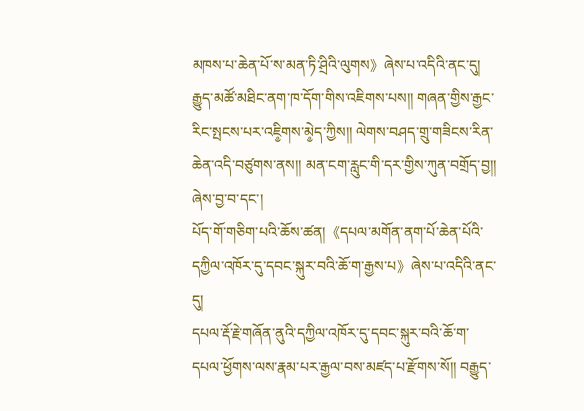མཁས་པ་ཆེན་པོ་ས་མན་ཏི་ཤྲིའི་ལུགས》ཞེས་པ་འདིའི་ནང་དུ། རྒྱུད་མཚོ་མཐིང་ནག་ཁ་དོག་གིས་འཇིགས་པས།། གཞན་གྱིས་རྒྱང་རིང་སྤངས་པར་འཇི༵གས་མེ༵ད་ཀྱིས།། ལེགས་བཤད་གྲུ་གཟིངས་རིན་ཆེན་འདི་བཙུགས་ནས།། མན་ངག་རླུང་གི་དར་གྱིས་ཀུན་བགྲོད་བྱ།། ཞེས་བྱ་བ་དང་།
པོད་གོ་གཅིག་པའི་ཆོས་ཚན།《དཔལ་མགོན་ནག་པོ་ཆེན་པོའི་དཀྱིལ་འཁོར་དུ་དབང་སྐུར་བའི་ཆོ་ག་རྒྱས་པ》ཞེས་པ་འདིའི་ནང་དུ།
དཔལ་རྡོ་རྗེ་གཞོན་ནུའི་དཀྱིལ་འཁོར་དུ་དབང་སྐུར་བའི་ཆོ་ག་དཔལ་ཕྱོགས་ལས་རྣམ་པར་རྒྱལ་བས་མཛད་པ་རྫོགས་སོ།། བརྒྱུད་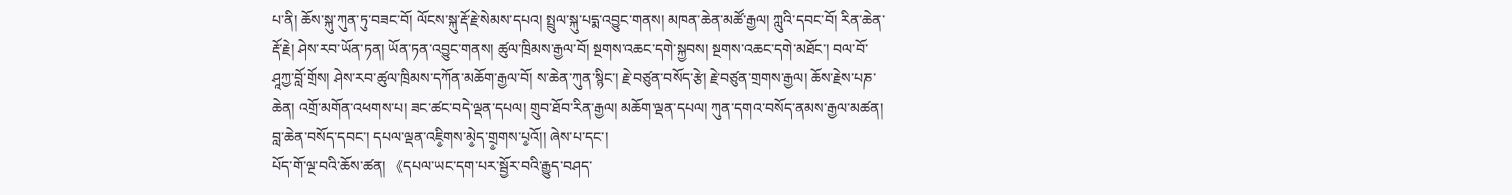པ་ནི། ཆོས་སྐུ་ཀུན་ཏུ་བཟང་བོ། ལོངས་སྐུ་རྡོ་རྗེ་སེམས་དཔའ། སྤྲུལ་སྐུ་པདྨ་འབྱུང་གནས། མཁན་ཆེན་མཚོ་རྒྱལ། ཀླུའི་དབང་བོ། རིན་ཆེན་རྡོ་རྗེ། ཤེས་རབ་ཡོན་ཏན། ཡོན་ཏན་འབྱུང་གནས། ཚུལ་ཁྲིམས་རྒྱལ་བོ། སྔགས་འཆང་དགེ་སྐྱབས། སྔགས་འཆང་དགེ་མཐོང་། བལ་བོ་ཤཱཀྱ་བློ་གྲོས། ཤེས་རབ་ཚུལ་ཁྲིམས་དཀོན་མཆོག་རྒྱལ་བོ། ས་ཆེན་ཀུན་སྙིང་། རྗེ་བཙུན་བསོད་རྩེ། རྗེ་བཙུན་གྲགས་རྒྱལ། ཆོས་རྗེས་པཎ་ཆེན། འགྲོ་མགོན་འཕགས་པ། ཟང་ཚང་བདེ་ལྡན་དཔལ། གྲུབ་ཐོབ་རིན་རྒྱལ། མཆོག་ལྡན་དཔལ། ཀུན་དགའ་བསོད་ནམས་རྒྱལ་མཚན། བླ་ཆེན་བསོད་དབང་། དཔལ་ལྡན་འཇི༵གས་མེ༵ད་གྲ༵གས་པ༵འོ།། ཞེས་པ་དང་།
པོད་གོ་ལྔ་བའི་ཆོས་ཚན། 《དཔལ་ཡང་དག་པར་སྦྱོར་བའི་རྒྱུད་བཤད་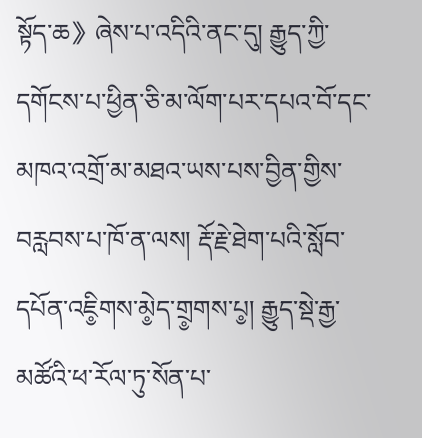སྟོད་ཆ》ཞེས་པ་འདིའི་ནང་དུ། རྒྱུད་ཀྱི་དགོངས་པ་ཕྱིན་ཅི་མ་ལོག་པར་དཔའ་བོ་དང་མཁའ་འགྲོ་མ་མཐའ་ཡས་པས་བྱིན་གྱིས་བརླབས་པ་ཁོ་ན་ལས། རྡོ་རྗེ་ཐེག་པའི་སློབ་དཔོན་འཇི༵གས་མེ༵ད་གྲ༵གས་པ༵། རྒྱུད་སྡེ་རྒྱ་མཚོའི་ཕ་རོལ་ཏུ་སོན་པ་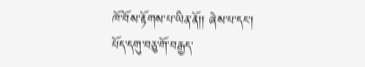ཁོ་བོས་རྟོགས་པ་ཡིན་ནོ།། ཞེས་པ་དང་།
པོད་དགུ་བཅུ་གོ་བརྒྱད་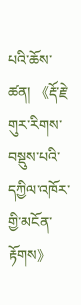པའི་ཆོས་ཚན། 《རྡོ་རྗེ་གུར་རིགས་བསྡུས་པའི་དཀྱིལ་འཁོར་གྱི་མངོན་རྟོགས》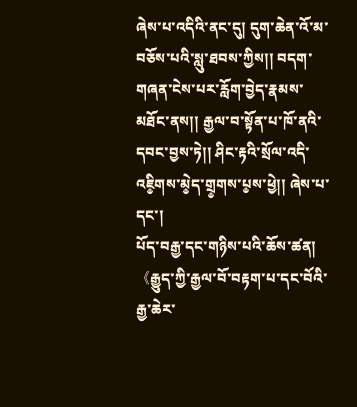ཞེས་པ་འདིའི་ནང་དུ། དུག་ཆེན་འོ་མ་བཅོས་པའི་སླུ་ཐབས་ཀྱིས།། བདག་གཞན་ངེས་པར་རློག་བྱེད་རྣམས་མཐོང་ནས།། རྒྱལ་བ་སྟོན་པ་ཁོ་ནའི་དབང་བྱས་ཏེ།། ཤིང་རྟའི་སྲོལ་འདི་འཇི༵གས་མེ༵ད་གྲ༵གས་པ༵ས་ཕྱེ།། ཞེས་པ་དང་།
པོད་བརྒྱ་དང་གཉིས་པའི་ཆོས་ཚན།《རྒྱུད་ཀྱི་རྒྱལ་བོ་བརྟག་པ་དང་བོའི་རྒྱ་ཆེར་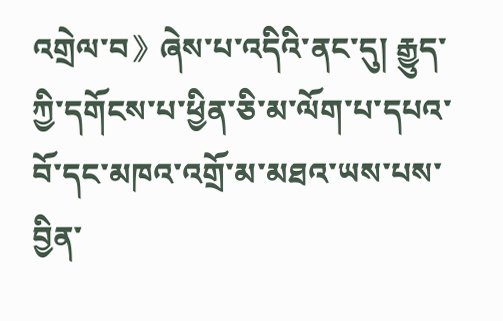འགྲེལ་བ》ཞེས་པ་འདིའི་ནང་དུ། རྒྱུད་ཀྱི་དགོངས་པ་ཕྱིན་ཅི་མ་ལོག་པ་དཔའ་བོ་དང་མཁའ་འགྲོ་མ་མཐའ་ཡས་པས་བྱིན་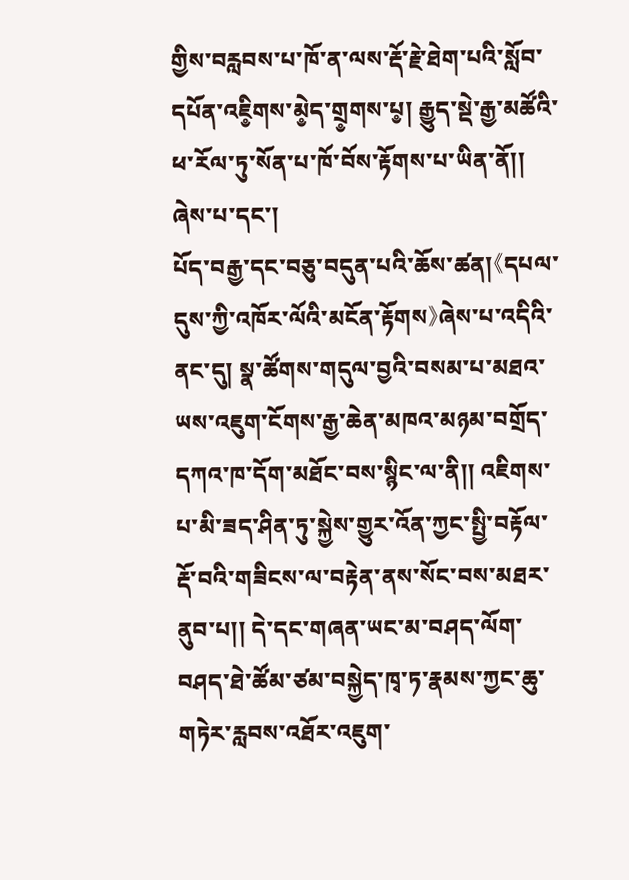གྱིས་བརླབས་པ་ཁོ་ན་ལས་རྡོ་རྗེ་ཐེག་པའི་སློབ་དཔོན་འཇི༵གས་མེ༵ད་གྲ༵གས་པ༵། རྒྱུད་སྡེ་རྒྱ་མཚོའི་ཕ་རོལ་ཏུ་སོན་པ་ཁོ་བོས་རྟོགས་པ་ཡིན་ནོ།། ཞེས་པ་དང་།
པོད་བརྒྱ་དང་བཅུ་བདུན་པའི་ཆོས་ཚན།《དཔལ་དུས་ཀྱི་འཁོར་ལོའི་མངོན་རྟོགས》ཞེས་པ་འདིའི་ནང་དུ། སྣ་ཚོགས་གདུལ་བྱའི་བསམ་པ་མཐའ་ཡས་འཇུག་ངོགས་རྒྱ་ཆེན་མཁའ་མཉམ་བགྲོད་དཀའ་ཁ་དོག་མཐོང་བས་སྙིང་ལ་ནི།། འཇིགས་པ་མི་ཟད་ཤིན་ཏུ་སྐྱེས་གྱུར་འོན་ཀྱང་སྤྱི་བརྟོལ་རྡོ་བའི་གཟིངས་ལ་བརྟེན་ནས་སོང་བས་མཐར་ནུབ་པ།། དེ་དང་གཞན་ཡང་མ་བཤད་ལོག་བཤད་ཐེ་ཚོམ་ཙམ་བསྐྱེད་ཁྭ་ཏ་རྣམས་ཀྱང་ཆུ་གཏེར་རླབས་འཐོར་འཇུག་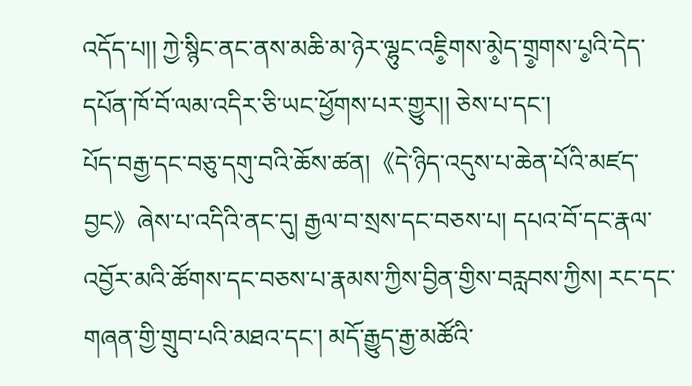འདོད་པ།། ཀྱེ་སྙིང་ནང་ནས་མཆི་མ་ཉེར་ལྷུང་འཇི༵གས་མེ༵ད་གྲ༵གས་པ༵འི་དེད་དཔོན་ཁོ་བོ་ལམ་འདིར་ཅི་ཡང་ཕྱོགས་པར་གྱུར།། ཅེས་པ་དང་།
པོད་བརྒྱ་དང་བཅུ་དགུ་བའི་ཆོས་ཚན།《དེ་ཉིད་འདུས་པ་ཆེན་པོའི་མཛད་བྱང》ཞེས་པ་འདིའི་ནང་དུ། རྒྱལ་བ་སྲས་དང་བཅས་པ། དཔའ་བོ་དང་རྣལ་འབྱོར་མའི་ཚོགས་དང་བཅས་པ་རྣམས་ཀྱིས་བྱིན་གྱིས་བརླབས་ཀྱིས། རང་དང་གཞན་གྱི་གྲུབ་པའི་མཐའ་དང་། མདོ་རྒྱུད་རྒྱ་མཚོའི་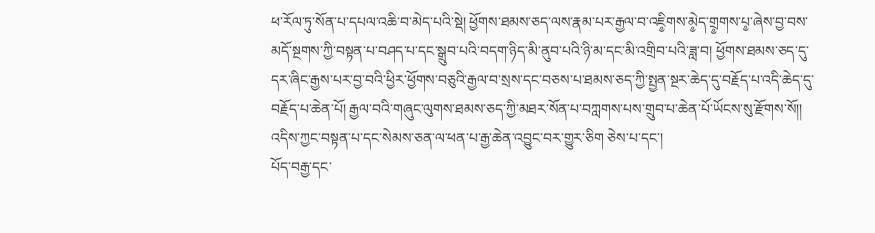ཕ་རོལ་ཏུ་སོན་པ་དཔལ་འཆི་བ་མེད་པའི་སྡེ། ཕྱོགས་ཐམས་ཅད་ལས་རྣམ་པར་རྒྱལ་བ་འཇི༵གས་མེ༵ད་གྲ༵གས་པ༵་ཞེས་བྱ་བས་མདོ་སྔགས་ཀྱི་བསྟན་པ་བཤད་པ་དང་སྒྲུབ་པའི་བདག་ཉིད་མི་ནུབ་པའི་ཉི་མ་དང་མི་འགྲིབ་པའི་ཟླ་བ། ཕྱོགས་ཐམས་ཅད་དུ་དར་ཞིང་རྒྱས་པར་བྱ་བའི་ཕྱིར་ཕྱོགས་བཅུའི་རྒྱལ་བ་སྲས་དང་བཅས་པ་ཐམས་ཅད་ཀྱི་སྤྱན་སྔར་ཆེད་དུ་བརྗོད་པ་འདི་ཆེད་དུ་བརྗོད་པ་ཆེན་པོ། རྒྱལ་བའི་གཞུང་ལུགས་ཐམས་ཅད་ཀྱི་མཐར་སོན་པ་བཀླགས་པས་གྲུབ་པ་ཆེན་པོ་ཡོངས་སུ་རྫོགས་སོ།། འདིས་ཀྱང་བསྟན་པ་དང་སེམས་ཅན་ལ་ཕན་པ་རྒྱ་ཆེན་འབྱུང་བར་གྱུར་ཅིག ཅེས་པ་དང་།
པོད་བརྒྱ་དང་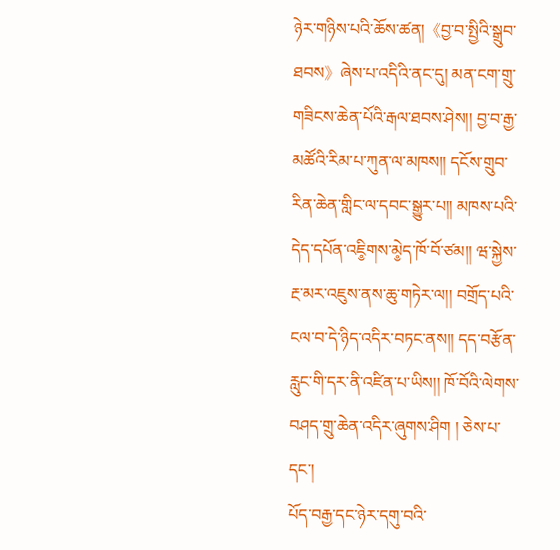ཉེར་གཉིས་པའི་ཆོས་ཚན།《བྱ་བ་སྤྱིའི་སྒྲུབ་ཐབས》ཞེས་པ་འདིའི་ནང་དུ། མན་ངག་གྲུ་གཟིངས་ཆེན་པོའི་རྒལ་ཐབས་ཤེས།། བྱ་བ་རྒྱ་མཚོའི་རིམ་པ་ཀུན་ལ་མཁས།། དངོས་གྲུབ་རིན་ཆེན་གླིང་ལ་དབང་སྒྱུར་པ།། མཁས་པའི་དེད་དཔོན་འཇི༵གས་མེ༵ད་ཁོ་བོ་ཙམ།། ཝ་སྐྱེས་རྔ་མར་འཇུས་ནས་ཆུ་གཏེར་ལ།། བགྲོད་པའི་ངལ་བ་དེ་ཉིད་འདིར་བཏང་ནས།། དད་བརྩོན་རླུང་གི་དར་ནི་འཛིན་པ་ཡིས།། ཁོ་བོའི་ལེགས་བཤད་གྲུ་ཆེན་འདིར་ཞུགས་ཤིག ། ཅེས་པ་དང་།
པོད་བརྒྱ་དང་ཉེར་དགུ་བའི་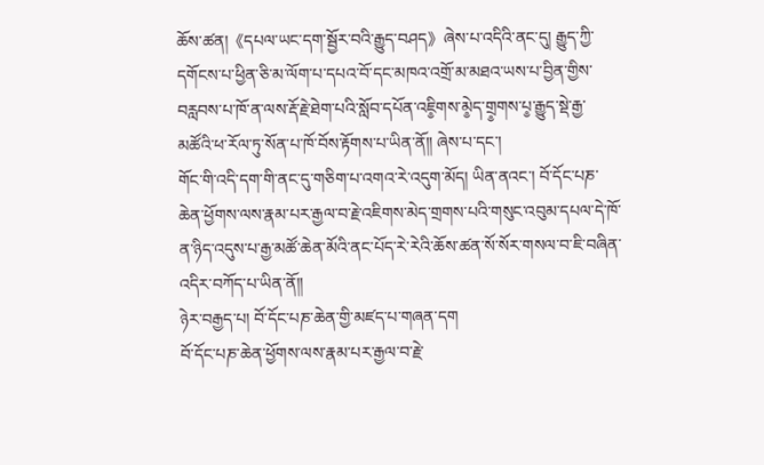ཆོས་ཚན།《དཔལ་ཡང་དག་སྦྱོར་བའི་རྒྱུད་བཤད》ཞེས་པ་འདིའི་ནང་དུ། རྒྱུད་ཀྱི་དགོངས་པ་ཕྱིན་ཅི་མ་ལོག་པ་དཔའ་བོ་དང་མཁའ་འགྲོ་མ་མཐའ་ཡས་པ་བྱིན་གྱིས་བརླབས་པ་ཁོ་ན་ལས་རྡོ་རྗེ་ཐེག་པའི་སློབ་དཔོན་འཇི༵གས་མེ༵ད་གྲ༵གས་པ༵་རྒྱུད་སྡེ་རྒྱ་མཚོའི་ཕ་རོལ་ཏུ་སོན་པ་ཁོ་བོས་རྟོགས་པ་ཡིན་ནོ།། ཞེས་པ་དང་།
གོང་གི་འདི་དག་གི་ནང་དུ་གཅིག་པ་འགའ་རེ་འདུག་མོད། ཡིན་ནའང་། བོ་དོང་པཎ་ཆེན་ཕྱོགས་ལས་རྣམ་པར་རྒྱལ་བ་རྗེ་འཇིགས་མེད་གྲགས་པའི་གསུང་འབུམ་དཔལ་དེ་ཁོ་ན་ཉིད་འདུས་པ་རྒྱ་མཚོ་ཆེན་མོའི་ནང་པོད་རེ་རེའི་ཆོས་ཚན་སོ་སོར་གསལ་བ་ཇི་བཞིན་འདིར་བཀོད་པ་ཡིན་ནོ།།
ཉེར་བརྒྱད་པ། བོ་དོང་པཎ་ཆེན་གྱི་མཛད་པ་གཞན་དག
བོ་དོང་པཎ་ཆེན་ཕྱོགས་ལས་རྣམ་པར་རྒྱལ་བ་རྗེ་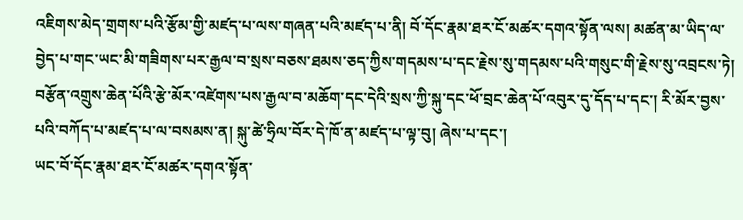འཇིགས་མེད་གྲགས་པའི་རྩོམ་གྱི་མཛད་པ་ལས་གཞན་པའི་མཛད་པ་ནི། བོ་དོང་རྣམ་ཐར་ངོ་མཚར་དགའ་སྟོན་ལས། མཚན་མ་ཡིད་ལ་བྱེད་པ་གང་ཡང་མི་གཟིགས་པར་རྒྱལ་བ་སྲས་བཅས་ཐམས་ཅད་ཀྱིས་གདམས་པ་དང་རྗེས་སུ་གདམས་པའི་གསུང་གི་རྗེས་སུ་འབྲངས་ཏེ། བརྩོན་འགྲུས་ཆེན་པོའི་རྩེ་མོར་འཛེགས་པས་རྒྱལ་བ་མཆོག་དང་དེའི་སྲས་ཀྱི་སྐུ་དང་ཕོ་བྲང་ཆེན་པོ་འབུར་དུ་དོད་པ་དང་། རི་མོར་བྱས་པའི་བཀོད་པ་མཛད་པ་ལ་བསམས་ན། སྐུ་ཚེ་ཧྲིལ་བོར་དེ་ཁོ་ན་མཛད་པ་ལྟ་བུ། ཞེས་པ་དང་།
ཡང་བོ་དོང་རྣམ་ཐར་ངོ་མཚར་དགའ་སྟོན་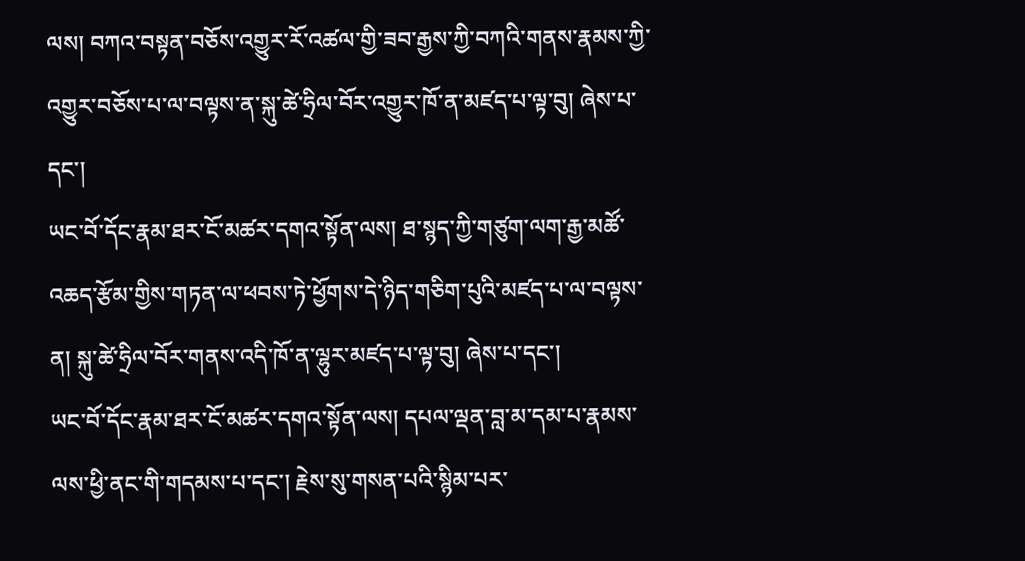ལས། བཀའ་བསྟན་བཅོས་འགྱུར་རོ་འཚལ་གྱི་ཟབ་རྒྱས་ཀྱི་བཀའི་གནས་རྣམས་ཀྱི་འགྱུར་བཅོས་པ་ལ་བལྟས་ན་སྐུ་ཚེ་ཧྲིལ་བོར་འགྱུར་ཁོ་ན་མཛད་པ་ལྟ་བུ། ཞེས་པ་དང་།
ཡང་བོ་དོང་རྣམ་ཐར་ངོ་མཚར་དགའ་སྟོན་ལས། ཐ་སྙད་ཀྱི་གཙུག་ལག་རྒྱ་མཚོ་འཆད་རྩོམ་གྱིས་གཏན་ལ་ཕབས་ཏེ་ཕྱོགས་དེ་ཉིད་གཅིག་པུའི་མཛད་པ་ལ་བལྟས་ན། སྐུ་ཚེ་ཧྲིལ་བོར་གནས་འདི་ཁོ་ན་ལྷུར་མཛད་པ་ལྟ་བུ། ཞེས་པ་དང་།
ཡང་བོ་དོང་རྣམ་ཐར་ངོ་མཚར་དགའ་སྟོན་ལས། དཔལ་ལྡན་བླ་མ་དམ་པ་རྣམས་ལས་ཕྱི་ནང་གི་གདམས་པ་དང་། རྗེས་སུ་གསན་པའི་སྙིམ་པར་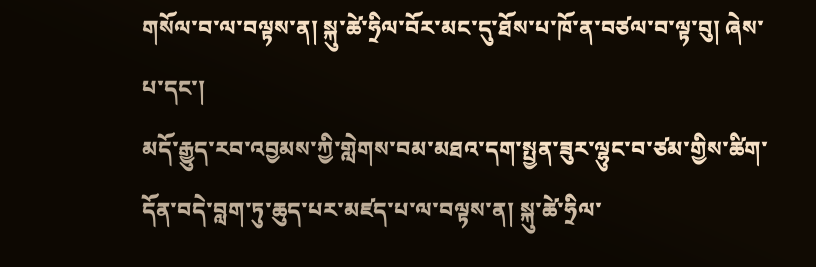གསོལ་བ་ལ་བལྟས་ན། སྐུ་ཚེ་ཧྲིལ་བོར་མང་དུ་ཐོས་པ་ཁོ་ན་བཙལ་བ་ལྟ་བུ། ཞེས་པ་དང་།
མདོ་རྒྱུད་རབ་འབྱམས་ཀྱི་གླེགས་བམ་མཐའ་དག་སྤྱན་ཟུར་ལྷུང་བ་ཙམ་གྱིས་ཚིག་དོན་བདེ་བླག་ཏུ་ཆུད་པར་མཛད་པ་ལ་བལྟས་ན། སྐུ་ཚེ་ཧྲིལ་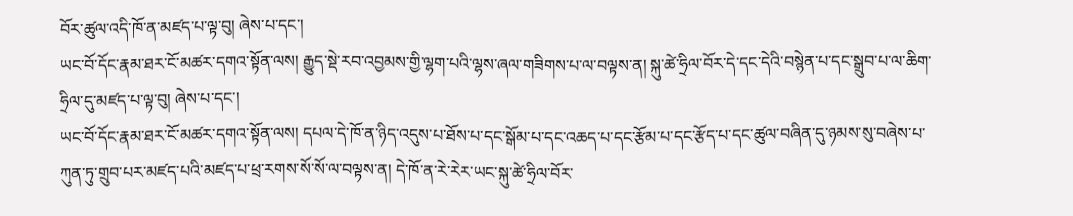བོར་ཚུལ་འདི་ཁོ་ན་མཛད་པ་ལྟ་བུ། ཞེས་པ་དང་།
ཡང་བོ་དོང་རྣམ་ཐར་ངོ་མཚར་དགའ་སྟོན་ལས། རྒྱུད་སྡེ་རབ་འབྱམས་གྱི་ལྷག་པའི་ལྷས་ཞལ་གཟིགས་པ་ལ་བལྟས་ན། སྐུ་ཚེ་ཧྲིལ་བོར་དེ་དང་དེའི་བསྙེན་པ་དང་སྒྲུབ་པ་ལ་ཆིག་ཧྲིལ་དུ་མཛད་པ་ལྟ་བུ། ཞེས་པ་དང་།
ཡང་བོ་དོང་རྣམ་ཐར་ངོ་མཚར་དགའ་སྟོན་ལས། དཔལ་དེ་ཁོ་ན་ཉིད་འདུས་པ་ཐོས་པ་དང་སྒོམ་པ་དང་འཆད་པ་དང་རྩོམ་པ་དང་རྩོད་པ་དང་ཚུལ་བཞིན་དུ་ཉམས་སུ་བཞེས་པ་ཀུན་ཏུ་གྲུབ་པར་མཛད་པའི་མཛད་པ་ཕྲ་རགས་སོ་སོ་ལ་བལྟས་ན། དེ་ཁོ་ན་རེ་རེར་ཡང་སྐུ་ཚེ་ཧྲིལ་བོར་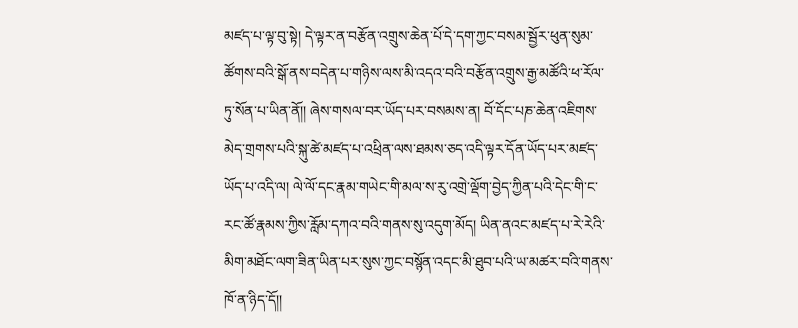མཛད་པ་ལྟ་བུ་སྟེ། དེ་ལྟར་ན་བརྩོན་འགྲུས་ཆེན་པོ་དེ་དག་ཀྱང་བསམ་སྦྱོར་ཕུན་སུམ་ཚོགས་བའི་སྒོ་ནས་བདེན་པ་གཉིས་ལས་མི་འདའ་བའི་བརྩོན་འགྲུས་རྒྱ་མཚོའི་ཕ་རོལ་ཏུ་སོན་པ་ཡིན་ནོ།། ཞེས་གསལ་བར་ཡོད་པར་བསམས་ན། བོ་དོང་པཎ་ཆེན་འཇིགས་མེད་གྲགས་པའི་སྐུ་ཚེ་མཛད་པ་འཕྲིན་ལས་ཐམས་ཅད་འདི་ལྟར་དོན་ཡོད་པར་མཛད་ཡོད་པ་འདི་ལ། ལེ་ལོ་དང་རྣམ་གཡེང་གི་མལ་ས་རུ་འགྲེ་ལྡོག་བྱེད་ཀྱིན་པའི་དེང་གི་ང་རང་ཚོ་རྣམས་ཀྱིས་རློམ་དཀའ་བའི་གནས་སུ་འདུག་མོད། ཡིན་ནའང་མཛད་པ་རེ་རེའི་མིག་མཐོང་ལག་ཟིན་ཡིན་པར་སུས་ཀྱང་བསྙོན་འདང་མི་ཐུབ་པའི་ཡ་མཚར་བའི་གནས་ཁོ་ན་ཉིད་དོ།།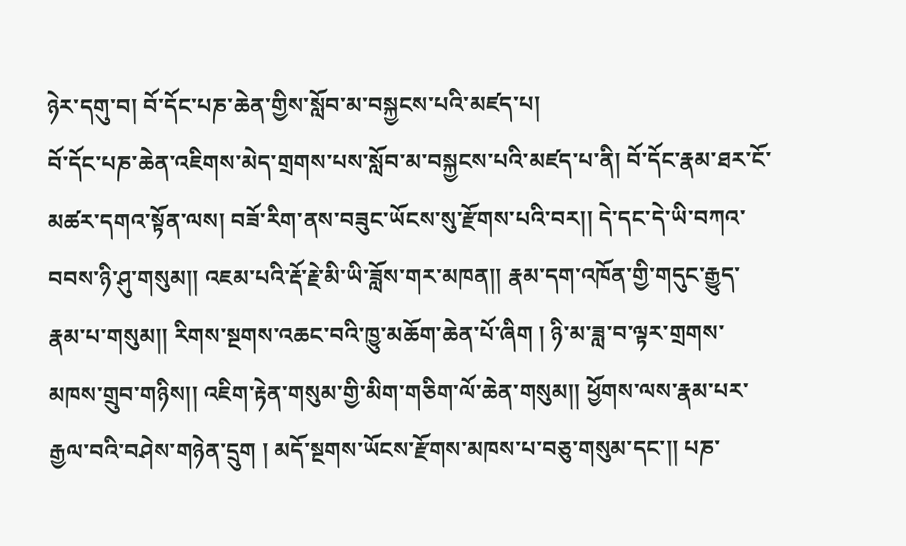ཉེར་དགུ་བ། བོ་དོང་པཎ་ཆེན་གྱིས་སློབ་མ་བསྐྱངས་པའི་མཛད་པ།
བོ་དོང་པཎ་ཆེན་འཇིགས་མེད་གྲགས་པས་སློབ་མ་བསྐྱངས་པའི་མཛད་པ་ནི། བོ་དོང་རྣམ་ཐར་ངོ་མཚར་དགའ་སྟོན་ལས། བཟོ་རིག་ནས་བཟུང་ཡོངས་སུ་རྫོགས་པའི་བར།། དེ་དང་དེ་ཡི་བཀའ་བབས་ཉི་ཤུ་གསུམ།། འཇམ་པའི་རྡོ་རྗེ་མི་ཡི་ཟློས་གར་མཁན།། རྣམ་དག་འཁོན་གྱི་གདུང་རྒྱུད་རྣམ་པ་གསུམ།། རིགས་སྔགས་འཆང་བའི་ཁྱུ་མཆོག་ཆེན་པོ་ཞིག ། ཉི་མ་ཟླ་བ་ལྟར་གྲགས་མཁས་གྲུབ་གཉིས།། འཇིག་རྟེན་གསུམ་གྱི་མིག་གཅིག་ལོ་ཆེན་གསུམ།། ཕྱོགས་ལས་རྣམ་པར་རྒྱལ་བའི་བཤེས་གཉེན་དྲུག ། མདོ་སྔགས་ཡོངས་རྫོགས་མཁས་པ་བཅུ་གསུམ་དང་།། པཎ་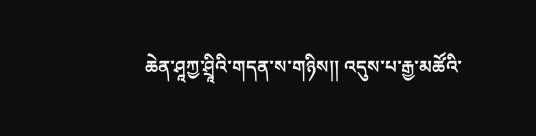ཆེན་ཤཱཀྱ་ཤྲཱིའི་གདན་ས་གཉིས།། འདུས་པ་རྒྱ་མཚོའི་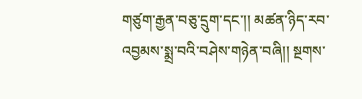གཙུག་རྒྱན་བཅུ་དྲུག་དང་།། མཚན་ཉིད་རབ་འབྱམས་སྨྲ་བའི་བཤེས་གཉེན་བཞི།། སྔགས་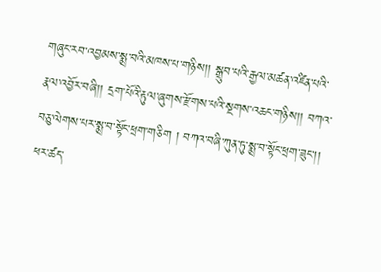གཞུང་རབ་འབྱམས་སྨྲ་བའི་མཁས་པ་གཉིས།། སྒྲུབ་པའི་རྒྱལ་མཚན་འཛིན་པའི་རྣལ་འབྱོར་བཞི།། དྲག་པོའི་རྟུལ་ཞུགས་རྫོགས་པའི་སྔགས་འཆང་གཉིས།། བཀའ་བཅུ་ལེགས་པར་སྨྲ་བ་སྟོང་ཕྲག་གཅིག ། བཀའ་བཞི་ཀུན་ཏུ་སྨྲ་བ་སྟོང་ཕྲག་ཟུང་།། ཕར་ཚད་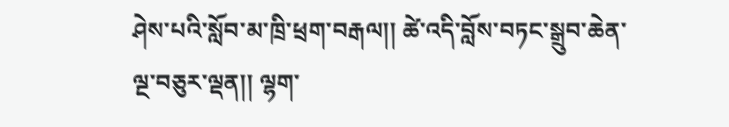ཤེས་པའི་སློབ་མ་ཁྲི་ཕྲག་བརྒལ།། ཚེ་འདི་བློས་བཏང་སྒྲུབ་ཆེན་ལྔ་བཅུར་ལྡན།། ལྷག་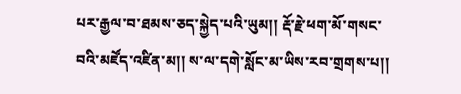པར་རྒྱལ་བ་ཐམས་ཅད་སྐྱེད་པའི་ཡུམ།། རྡོ་རྗེ་ཕག་མོ་གསང་བའི་མཛོད་འཛིན་མ།། ས་ལ་དགེ་སློང་མ་ཡིས་རབ་གྲགས་པ།།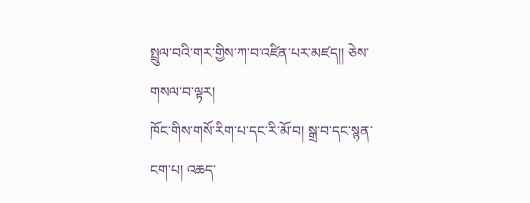སྤྲུལ་བའི་གར་གྱིས་ཀ་བ་འཛིན་པར་མཛད།། ཅེས་གསལ་བ་ལྟར།
ཁོང་གིས་གསོ་རིག་པ་དང་རི་མོ་བ། སྒྲ་བ་དང་སྙན་ངག་པ། འཆད་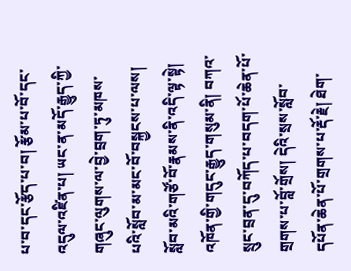པ་བ་དང་རྩོད་པ་བ། རྩོམ་པ་བོ་དང་འདུལ་འཛིན་པ། ཡང་ན་མདོ་རྒྱུད་ཀྱི་གཞུང་ལུགས་ལ་བྱེ་བྲག་ཏུ་མཁས་པའི་སློབ་མ་མང་བོ་བསྐྱངས་པ་ལས། སློབ་མའི་གཙོ་བོ་རྣམས་ནི་འདི་ལྟ་སྟེ། འཁོན་གྱི་གདུང་རྒྱུད་གསུམ་ནི། བཀའ་སྲུང་བྲན་དུ་བཀོད་པ་བདག་པོ་ཆེན་པོ་གྲགས་པ་བློ་གྲོས། དེའི་སྲས་སློབ་དཔོན་ཆེན་པོ་གྲགས་པ་རྡོ་རྗེ། ཐེག་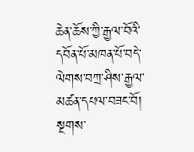ཆེན་ཆོས་ཀྱི་རྒྱལ་བོའི་དབོན་པོ་མཁན་པོ་བདེ་ལེགས་བཀྲ་ཤིས་རྒྱལ་མཚན་དཔལ་བཟང་བོ།
སྔགས་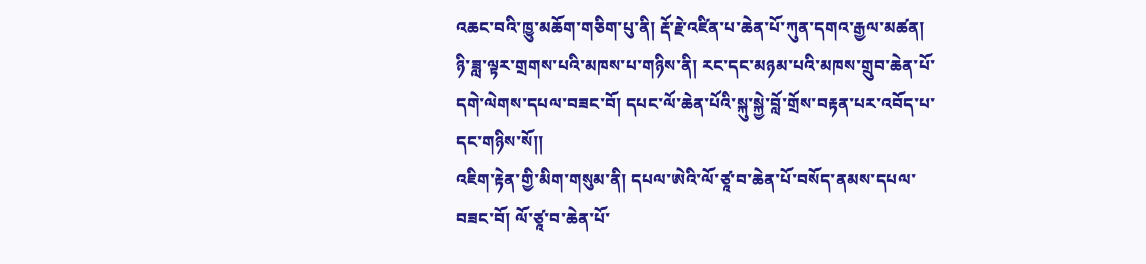འཆང་བའི་ཁྱུ་མཆོག་གཅིག་པུ་ནི། རྡོ་རྗེ་འཛིན་པ་ཆེན་པོ་ཀུན་དགའ་རྒྱལ་མཚན།
ཉི་ཟླ་ལྟར་གྲགས་པའི་མཁས་པ་གཉིས་ནི། རང་དང་མཉམ་པའི་མཁས་གྲུབ་ཆེན་པོ་དགེ་ལེགས་དཔལ་བཟང་བོ། དཔང་ལོ་ཆེན་པོའི་སྐུ་སྐྱེ་བློ་གྲོས་བརྟན་པར་འབོད་པ་དང་གཉིས་སོ།།
འཇིག་རྟེན་གྱི་མིག་གསུམ་ནི། དཔལ་ཨེའི་ལོ་ཙཱ་བ་ཆེན་པོ་བསོད་ནམས་དཔལ་བཟང་བོ། ལོ་ཙཱ་བ་ཆེན་པོ་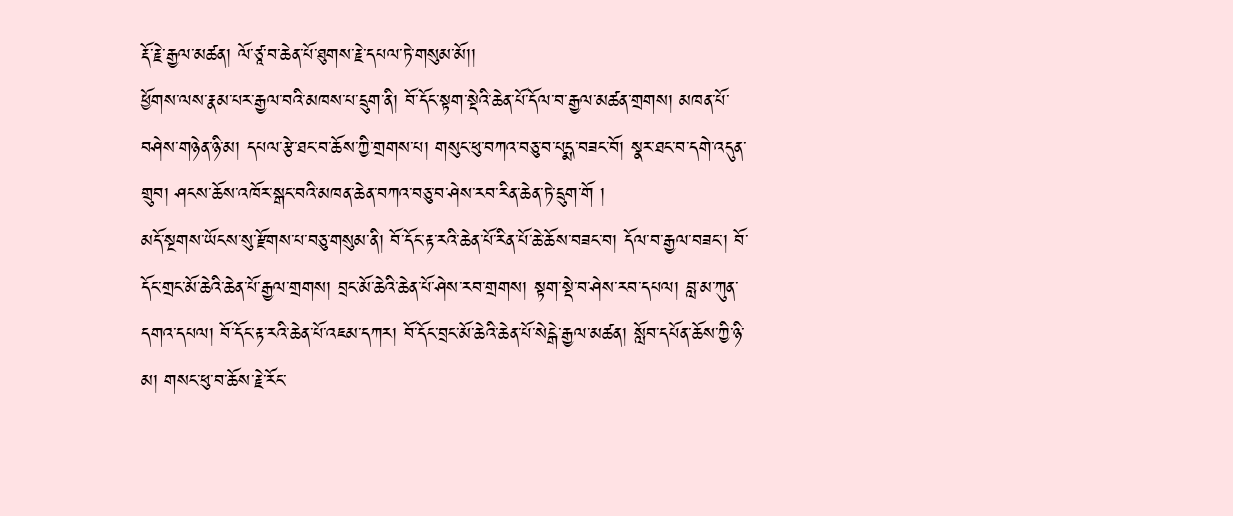རྡོ་རྗེ་རྒྱལ་མཚན། ལོ་ཙཱ་བ་ཆེན་པོ་ཐུགས་རྗེ་དཔལ་ཏེ་གསུམ་མོ།།
ཕྱོགས་ལས་རྣམ་པར་རྒྱལ་བའི་མཁས་པ་དྲུག་ནི། བོ་དོང་སྟག་སྡེའི་ཆེན་པོ་དོལ་བ་རྒྱལ་མཚན་གྲགས། མཁན་པོ་བཤེས་གཉེན་ཉི་མ། དཔལ་རྩེ་ཐང་བ་ཆོས་ཀྱི་གྲགས་པ། གསུང་ཕུ་བཀའ་བཅུ་བ་པདྨ་བཟང་བོ། སྣར་ཐང་བ་དགེ་འདུན་གྲུབ། ཤངས་ཆོས་འཁོར་སྒང་བའི་མཁན་ཆེན་བཀའ་བཅུ་བ་ཤེས་རབ་རིན་ཆེན་ཏེ་དྲུག་གོ །
མདོ་སྔགས་ཡོངས་སུ་རྫོགས་པ་བཅུ་གསུམ་ནི། བོ་དོང་རྟ་རའི་ཆེན་པོ་རིན་པོ་ཆེ་ཆོས་བཟང་བ། དོལ་བ་རྒྱལ་བཟང་། བོ་དོང་གྲང་མོ་ཆེའི་ཆེན་པོ་རྒྱལ་གྲགས། བྲང་མོ་ཆེའི་ཆེན་པོ་ཤེས་རབ་གྲགས། སྟག་སྡེ་བ་ཤེས་རབ་དཔལ། བླ་མ་ཀུན་དགའ་དཔལ། བོ་དོང་རྟ་རའི་ཆེན་པོ་འཇམ་དཀར། བོ་དོང་བྲང་མོ་ཆེའི་ཆེན་པོ་སེངྒེ་རྒྱལ་མཚན། སློབ་དཔོན་ཆོས་ཀྱི་ཉི་མ། གསང་ཕུ་བ་ཆོས་རྗེ་རོང་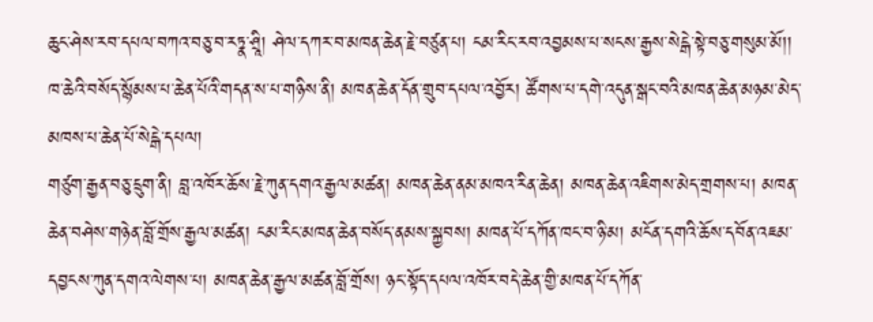ཆུང་ཤེས་རབ་དཔལ་བཀའ་བཅུ་བ་རཏྣ་ཤྲཱི། ཤེལ་དཀར་བ་མཁན་ཆེན་རྗེ་བཙུན་པ། ངམ་རིང་རབ་འབྱམས་པ་སངས་རྒྱས་སེངྒེ་སྟེ་བཅུ་གསུམ་མོ།།
ཁ་ཆེའི་བསོད་སྙོམས་པ་ཆེན་པོའི་གདན་ས་པ་གཉིས་ནི། མཁན་ཆེན་དོན་གྲུབ་དཔལ་འབྱོར། ཚོགས་པ་དགེ་འདུན་སྒང་བའི་མཁན་ཆེན་མཉམ་མེད་མཁས་པ་ཆེན་པོ་སེངྒེ་དཔལ།
གཙུག་རྒྱན་བཅུ་དྲུག་ནི། བླ་འཁོར་ཆོས་རྗེ་ཀུན་དགའ་རྒྱལ་མཚན། མཁན་ཆེན་ནམ་མཁའ་རིན་ཆེན། མཁན་ཆེན་འཇིགས་མེད་གྲགས་པ། མཁན་ཆེན་བཤེས་གཉེན་བློ་གྲོས་རྒྱལ་མཚན། ངམ་རིང་མཁན་ཆེན་བསོད་ནམས་སྐྱབས། མཁན་པོ་དཀོན་ཁང་བ་ཉི་མ། མངོན་དགའི་ཆོས་དབོན་འཇམ་དབྱངས་ཀུན་དགའ་ལེགས་པ། མཁན་ཆེན་རྒྱལ་མཚན་བློ་གྲོས། ཉང་སྟོད་དཔལ་འཁོར་བདེ་ཆེན་གྱི་མཁན་པོ་དཀོན་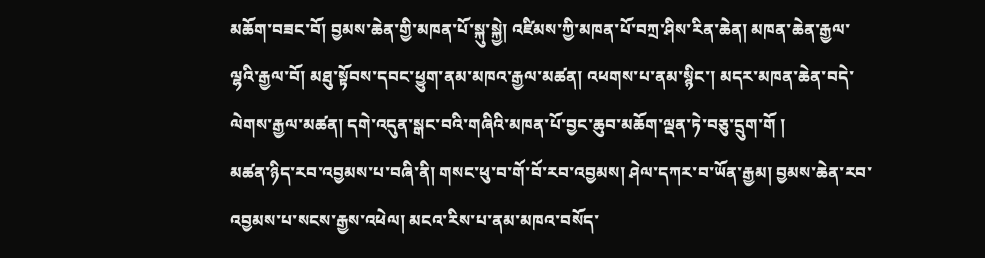མཆོག་བཟང་བོ། བྱམས་ཆེན་གྱི་མཁན་པོ་སྐུ་སྐྱེ། འཛིམས་ཀྱི་མཁན་པོ་བཀྲ་ཤིས་རིན་ཆེན། མཁན་ཆེན་རྒྱལ་ལྷའི་རྒྱལ་བོ། མཐུ་སྟོབས་དབང་ཕྱུག་ནམ་མཁའ་རྒྱལ་མཚན། འཕགས་པ་ནམ་སྙིང་། མདར་མཁན་ཆེན་བདེ་ལེགས་རྒྱལ་མཚན། དགེ་འདུན་སྒང་བའི་གཞིའི་མཁན་པོ་བྱང་ཆུབ་མཆོག་ལྡན་ཏེ་བཅུ་དྲུག་གོ །
མཚན་ཉིད་རབ་འབྱམས་པ་བཞི་ནི། གསང་ཕུ་བ་གོ་བོ་རབ་འབྱམས། ཤེལ་དཀར་བ་ཡོན་རྒྱམ། བྱམས་ཆེན་རབ་འབྱམས་པ་སངས་རྒྱས་འཕེལ། མངའ་རིས་པ་ནམ་མཁའ་བསོད་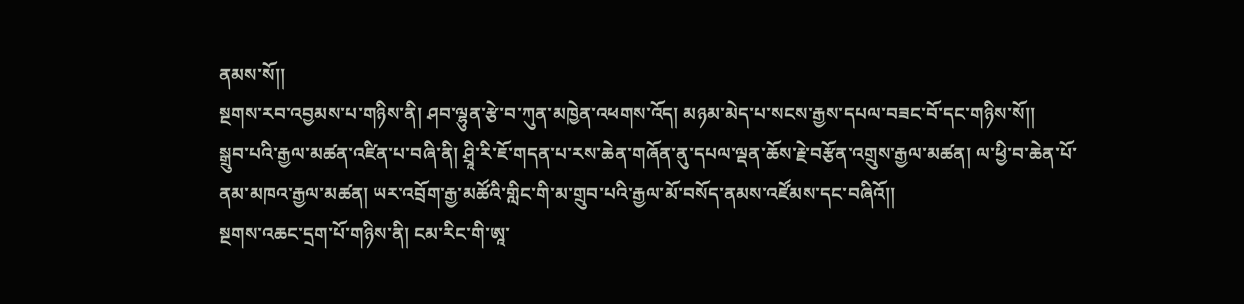ནམས་སོ།།
སྔགས་རབ་འབྱམས་པ་གཉིས་ནི། ཤབ་ལྷུན་རྩེ་བ་ཀུན་མཁྱེན་འཕགས་འོད། མཉམ་མེད་པ་སངས་རྒྱས་དཔལ་བཟང་བོ་དང་གཉིས་སོ།།
སྒྲུབ་པའི་རྒྱལ་མཚན་འཛིན་པ་བཞི་ནི། ཤྲཱི་རི་ཇོ་གདན་པ་རས་ཆེན་གཞོན་ནུ་དཔལ་ལྡན་ཆོས་རྗེ་བརྩོན་འགྲུས་རྒྱལ་མཚན། ལ་ཕྱི་བ་ཆེན་པོ་ནམ་མཁའ་རྒྱལ་མཚན། ཡར་འབྲོག་རྒྱ་མཚོའི་གླིང་གི་མ་གྲུབ་པའི་རྒྱལ་མོ་བསོད་ནམས་འཛོམས་དང་བཞིའོ།།
སྔགས་འཆང་དྲག་པོ་གཉིས་ནི། ངམ་རིང་གི་ཨཱ་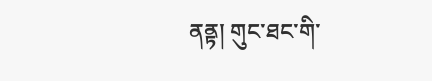ནནྟ། གུང་ཐང་གི་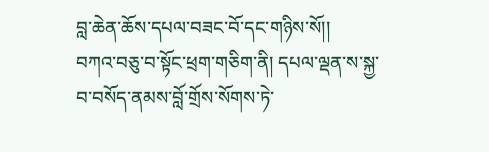བླ་ཆེན་ཆོས་དཔལ་བཟང་བོ་དང་གཉིས་སོ།།
བཀའ་བཅུ་བ་སྟོང་ཕྲག་གཅིག་ནི། དཔལ་ལྡན་ས་སྐྱ་བ་བསོད་ནམས་བློ་གྲོས་སོགས་ཏེ་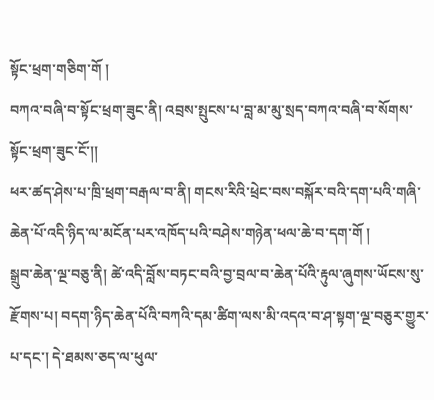སྟོང་ཕྲག་གཅིག་གོ །
བཀའ་བཞི་བ་སྟོང་ཕྲག་ཟུང་ནི། འབྲས་སྤུངས་པ་བླ་མ་མུ་སྲད་བཀའ་བཞི་བ་སོགས་སྟོང་ཕྲག་ཟུང་ངོ་།།
ཕར་ཚད་ཤེས་པ་ཁྲི་ཕྲག་བརྒལ་བ་ནི། གངས་རིའི་ཕྲེང་བས་བསྐོར་བའི་དག་པའི་གཞི་ཆེན་པོ་འདི་ཉིད་ལ་མངོན་པར་འཁོད་པའི་བཤེས་གཉེན་ཕལ་ཆེ་བ་དག་གོ །
སྒྲུབ་ཆེན་ལྔ་བཅུ་ནི། ཚེ་འདི་བློས་བཏང་བའི་བྱ་བྲལ་བ་ཆེན་པོའི་རྟུལ་ཞུགས་ཡོངས་སུ་རྫོགས་པ། བདག་ཉིད་ཆེན་པོའི་བཀའི་དམ་ཚིག་ལས་མི་འདའ་བ་ཤ་སྟག་ལྔ་བཅུར་གྱུར་པ་དང་། དེ་ཐམས་ཅད་ལ་ཕུལ་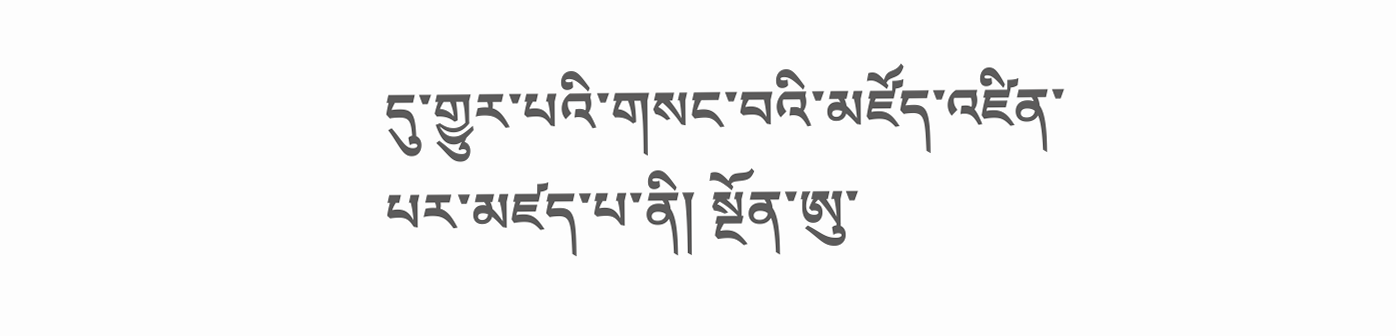དུ་གྱུར་པའི་གསང་བའི་མཛོད་འཛིན་པར་མཛད་པ་ནི། སྔོན་ཨུ་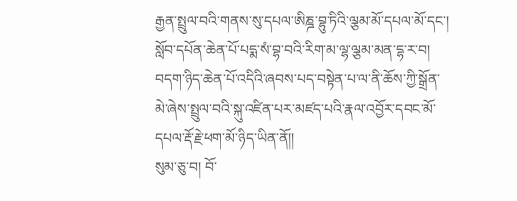རྒྱན་སྤྲུལ་བའི་གནས་སུ་དཔལ་ཨིཎྜ་བྷུ་ཏིའི་ལྕམ་མོ་དཔལ་མོ་དང་། སློབ་དཔོན་ཆེན་པོ་པདྨ་སཾ་བྷ་བའི་རིག་མ་ལྷ་ལྕམ་མན་དྷ་ར་བ། བདག་ཉིད་ཆེན་པོ་འདིའི་ཞབས་པད་བསྟེན་པ་ལ་ནི་ཆོས་ཀྱི་སྒྲོན་མེ་ཞེས་སྤྲུལ་བའི་སྐུ་འཛིན་པར་མཛད་པའི་རྣལ་འབྱོར་དབང་མོ་དཔལ་རྡོ་རྗེ་ཕག་མོ་ཉིད་ཡིན་ནོ།།
སུམ་ཅུ་བ། བོ་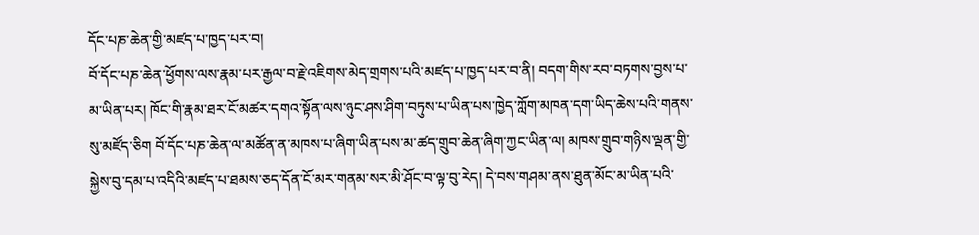དོང་པཎ་ཆེན་གྱི་མཛད་པ་ཁྱད་པར་བ།
བོ་དོང་པཎ་ཆེན་ཕྱོགས་ལས་རྣམ་པར་རྒྱལ་བ་རྗེ་འཇིགས་མེད་གྲགས་པའི་མཛད་པ་ཁྱད་པར་བ་ནི། བདག་གིས་རབ་བཏགས་བྱས་པ་མ་ཡིན་པར། ཁོང་གི་རྣམ་ཐར་ངོ་མཚར་དགའ་སྟོན་ལས་ཉུང་ཤས་ཤིག་བཏུས་པ་ཡིན་པས་ཁྱེད་ཀློག་མཁན་དག་ཡིད་ཆེས་པའི་གནས་སུ་མཛོད་ཅིག བོ་དོང་པཎ་ཆེན་ལ་མཚོན་ན་མཁས་པ་ཞིག་ཡིན་པས་མ་ཚད་གྲུབ་ཆེན་ཞིག་ཀྱང་ཡིན་ལ། མཁས་གྲུབ་གཉིས་ལྡན་གྱི་སྐྱེས་བུ་དམ་པ་འདིའི་མཛད་པ་ཐམས་ཅད་དོན་ངོ་མར་གནམ་སར་མི་ཤོང་བ་ལྟ་བུ་རེད། དེ་བས་གཤམ་ནས་ཐུན་མོང་མ་ཡིན་པའི་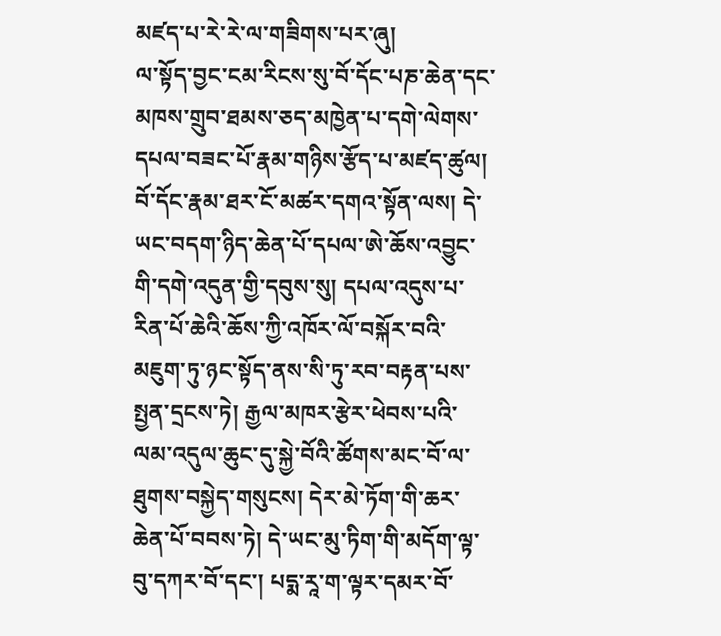མཛད་པ་རེ་རེ་ལ་གཟིགས་པར་ཞུ།
ལ་སྟོད་བྱང་ངམ་རིངས་སུ་བོ་དོང་པཎ་ཆེན་དང་མཁས་གྲུབ་ཐམས་ཅད་མཁྱེན་པ་དགེ་ལེགས་དཔལ་བཟང་པོ་རྣམ་གཉིས་རྩོད་པ་མཛད་ཚུལ།
བོ་དོང་རྣམ་ཐར་ངོ་མཚར་དགའ་སྟོན་ལས། དེ་ཡང་བདག་ཉིད་ཆེན་པོ་དཔལ་ཨེ་ཆོས་འབྱུང་གི་དགེ་འདུན་གྱི་དབུས་སུ། དཔལ་འདུས་པ་རིན་པོ་ཆེའི་ཆོས་ཀྱི་འཁོར་ལོ་བསྐོར་བའི་མཇུག་ཏུ་ཉང་སྟོད་ནས་སི་ཏུ་རབ་བརྟན་པས་སྤྱན་དྲངས་ཏེ། རྒྱལ་མཁར་རྩེར་ཕེབས་པའི་ལམ་འདུལ་ཆུང་དུ་སྐྱེ་བོའི་ཚོགས་མང་བོ་ལ་ཐུགས་བསྐྱེད་གསུངས། དེར་མེ་ཏོག་གི་ཆར་ཆེན་པོ་བབས་ཏེ། དེ་ཡང་མུ་ཏིག་གི་མདོག་ལྟ་བུ་དཀར་བོ་དང་། པདྨ་རཱ་ག་ལྟར་དམར་བོ་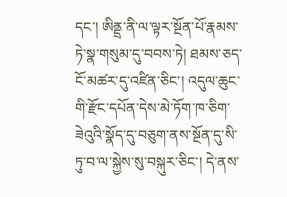དང་། ཨིནྡྲ་ནི་ལ་ལྟར་སྔོན་པོ་རྣམས་ཏེ་སྣ་གསུམ་དུ་བབས་ཏེ། ཐམས་ཅད་ངོ་མཚར་དུ་འཛིན་ཅིང་། འདུལ་ཆུང་གི་རྫོང་དཔོན་དེས་མེ་ཏོག་ཁ་ཅིག་ཟེའུའི་སྣོད་དུ་བཅུག་ནས་སྔོན་དུ་སི་ཏུ་བ་ལ་སྐྱེས་སུ་བསྐུར་ཅིང་། དེ་ནས་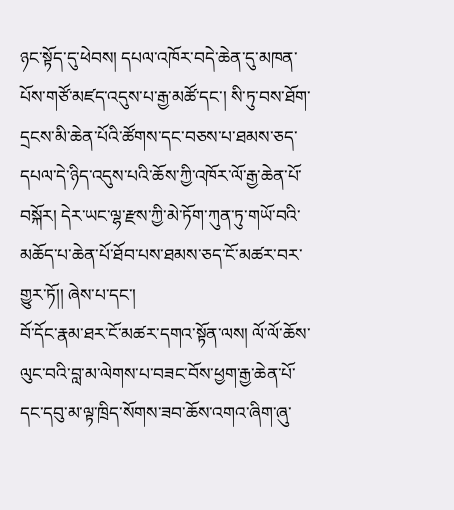ཉང་སྟོད་དུ་ཕེབས། དཔལ་འཁོར་བདེ་ཆེན་དུ་མཁན་པོས་གཙོ་མཛད་འདུས་པ་རྒྱ་མཚོ་དང་། སི་ཏུ་བས་ཐོག་དྲངས་མི་ཆེན་པོའི་ཚོགས་དང་བཅས་པ་ཐམས་ཅད་དཔལ་དེ་ཉིད་འདུས་པའི་ཆོས་ཀྱི་འཁོར་ལོ་རྒྱ་ཆེན་པོ་བསྐོར། དེར་ཡང་ལྷ་རྫས་ཀྱི་མེ་ཏོག་ཀུན་ཏུ་གཡོ་བའི་མཆོད་པ་ཆེན་པོ་ཐོབ་པས་ཐམས་ཅད་ངོ་མཚར་བར་གྱུར་ཏོ།། ཞེས་པ་དང་།
བོ་དོང་རྣམ་ཐར་ངོ་མཚར་དགའ་སྟོན་ལས། ལོ་ལོ་ཆོས་ལུང་བའི་བླ་མ་ལེགས་པ་བཟང་བོས་ཕྱག་རྒྱ་ཆེན་པོ་དང་དབུ་མ་ལྟ་ཁྲིད་སོགས་ཟབ་ཆོས་འགའ་ཞིག་ཞུ་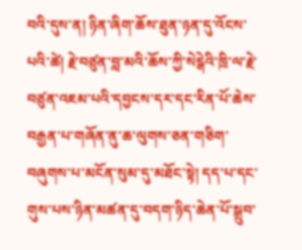བའི་དུས་ན། ཉིན་ཞིག་ཆོས་ཐུན་ཉན་དུ་འོངས་པའི་ཚེ། རྗེ་བཙུན་བླ་མའི་ཆོས་ཀྱི་སེངྒེའི་ཁྲི་ལ་རྗེ་བཙུན་འཇམ་པའི་དབྱངས་དར་དང་རིན་པོ་ཆེས་བརྒྱན་པ་གཞོན་ནུ་ཆ་ལུགས་ཅན་གཅིག་བཞུགས་པ་མངོན་སུམ་དུ་མཐོང་སྟེ། དད་པ་དང་གུས་པས་ཉིན་མཚན་དུ་བདག་ཉིད་ཆེན་པོ་སྒྲུབ་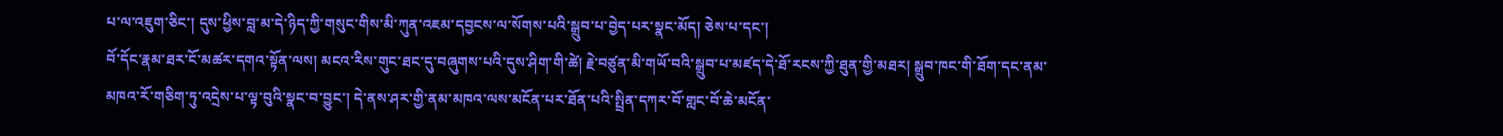པ་ལ་འཇུག་ཅིང་། དུས་ཕྱིས་བླ་མ་དེ་ཉིད་ཀྱི་གསུང་གིས་མི་ཀུན་འཇམ་དབྱངས་ལ་སོགས་པའི་སྒྲུབ་པ་བྱེད་པར་སྣང་མོད། ཅེས་པ་དང་།
བོ་དོང་རྣམ་ཐར་ངོ་མཚར་དགའ་སྟོན་ལས། མངའ་རིས་གུང་ཐང་དུ་བཞུགས་པའི་དུས་ཤིག་གི་ཚེ། རྗེ་བཙུན་མི་གཡོ་བའི་སྒྲུབ་པ་མཛད་དེ་ཐོ་རངས་ཀྱི་ཐུན་གྱི་མཐར། སྒྲུབ་ཁང་གི་ཐོག་དང་ནམ་མཁའ་རོ་གཅིག་ཏུ་འདྲེས་པ་ལྟ་བུའི་སྣང་བ་བྱུང་། དེ་ནས་ཤར་གྱི་ནམ་མཁའ་ལས་མངོན་པར་ཐོན་པའི་སྤྲིན་དཀར་བོ་གླང་བོ་ཆེ་མངོན་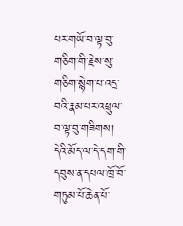པར་གཡོ་བ་ལྟ་བུ་གཅིག་གི་རྗེས་སུ་གཅིག་སྙེག་པ་འདྲ་བའི་རྣམ་པར་འཕྲུལ་བ་ལྟ་བུ་གཟིགས། དེའི་མོད་ལ་དེ་དག་གི་དབུས་ན་དཔལ་ཁྲོ་བོ་གཏུམ་པོ་ཆེན་པོ་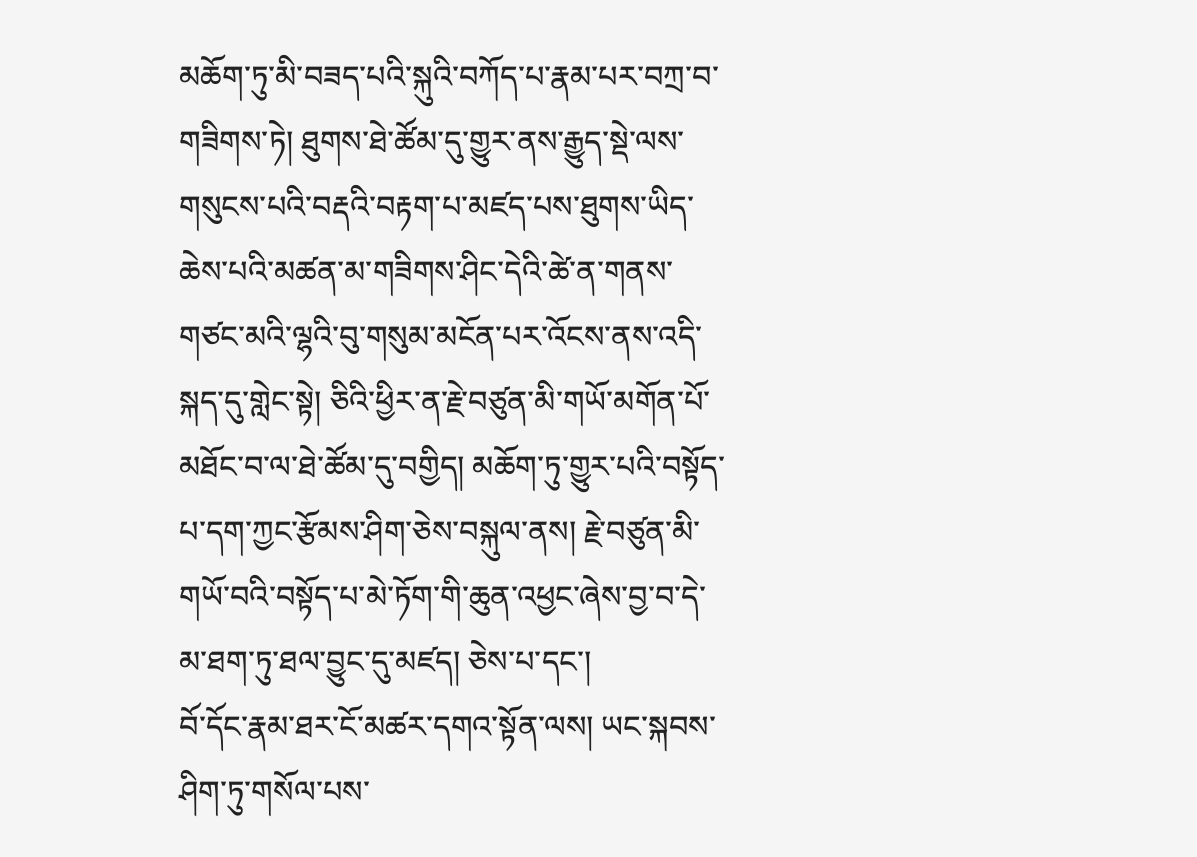མཆོག་ཏུ་མི་བཟད་པའི་སྐུའི་བཀོད་པ་རྣམ་པར་བཀྲ་བ་གཟིགས་ཏེ། ཐུགས་ཐེ་ཚོམ་དུ་གྱུར་ནས་རྒྱུད་སྡེ་ལས་གསུངས་པའི་བརྡའི་བརྟག་པ་མཛད་པས་ཐུགས་ཡིད་ཆེས་པའི་མཚན་མ་གཟིགས་ཤིང་དེའི་ཚེ་ན་གནས་གཙང་མའི་ལྷའི་བུ་གསུམ་མངོན་པར་འོངས་ནས་འདི་སྐད་དུ་གླེང་སྟེ། ཅིའི་ཕྱིར་ན་རྗེ་བཙུན་མི་གཡོ་མགོན་པོ་མཐོང་བ་ལ་ཐེ་ཚོམ་དུ་བགྱིད། མཆོག་ཏུ་གྱུར་པའི་བསྟོད་པ་དག་ཀྱང་རྩོམས་ཤིག་ཅེས་བསྐུལ་ནས། རྗེ་བཙུན་མི་གཡོ་བའི་བསྟོད་པ་མེ་ཏོག་གི་ཆུན་འཕྱང་ཞེས་བྱ་བ་དེ་མ་ཐག་ཏུ་ཐལ་བྱུང་དུ་མཛད། ཅེས་པ་དང་།
བོ་དོང་རྣམ་ཐར་ངོ་མཚར་དགའ་སྟོན་ལས། ཡང་སྐབས་ཤིག་ཏུ་གསོལ་པས་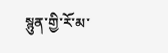སྙུན་གྱི་རོ་མ་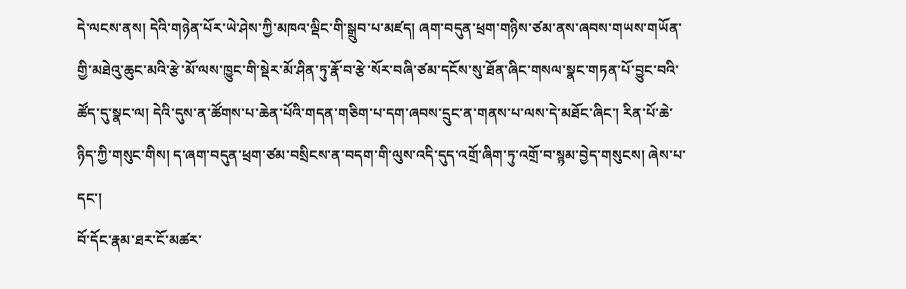དེ་ལངས་ནས། དེའི་གཉེན་པོར་ཡེ་ཤེས་ཀྱི་མཁའ་ལྡིང་གི་སྒྲུབ་པ་མཛད། ཞག་བདུན་ཕྲག་གཉིས་ཙམ་ནས་ཞབས་གཡས་གཡོན་གྱི་མཐེའུ་ཆུང་མའི་རྩེ་མོ་ལས་ཁྱུང་གི་སྡེར་མོ་ཤིན་ཏུ་རྣོ་བ་རྩེ་སོར་བཞི་ཙམ་དངོས་སུ་ཐོན་ཞིང་གསལ་སྣང་གཏན་པོ་བྱུང་བའི་ཚོད་དུ་སྣང་ལ། དེའི་དུས་ན་ཚོགས་པ་ཆེན་པོའི་གདན་གཅིག་པ་དག་ཞབས་དྲུང་ན་གནས་པ་ལས་དེ་མཐོང་ཞིང་། རིན་པོ་ཆེ་ཉིད་ཀྱི་གསུང་གིས། ད་ཞག་བདུན་ཕྲག་ཙམ་བསྲིངས་ན་བདག་གི་ལུས་འདི་དུད་འགྲོ་ཞིག་ཏུ་འགྲོ་བ་སྙམ་བྱེད་གསུངས། ཞེས་པ་དང་།
བོ་དོང་རྣམ་ཐར་ངོ་མཚར་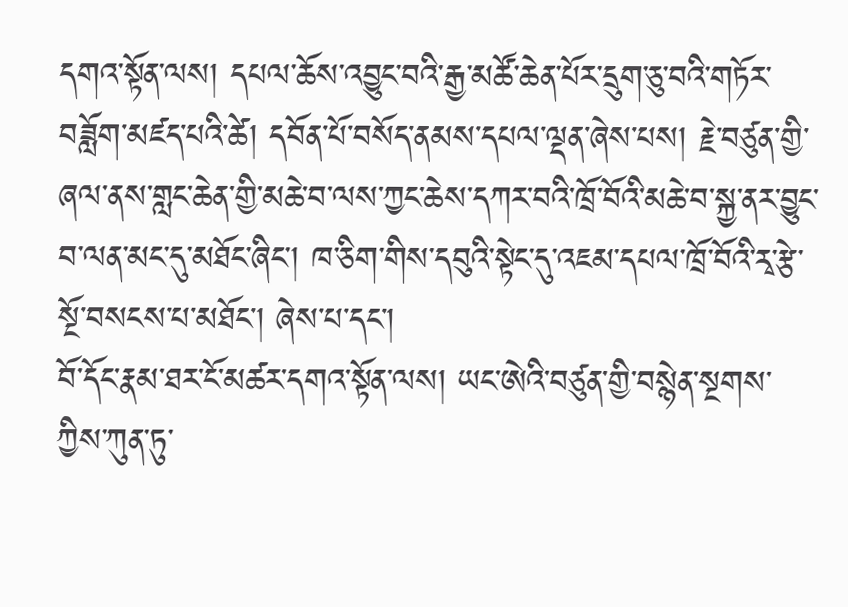དགའ་སྟོན་ལས། དཔལ་ཆོས་འབྱུང་བའི་རྒྱ་མཚོ་ཆེན་པོར་དྲུག་ཅུ་བའི་གཏོར་བཟློག་མཛད་པའི་ཚེ། དབོན་པོ་བསོད་ནམས་དཔལ་ལྡན་ཞེས་པས། རྗེ་བཙུན་གྱི་ཞལ་ནས་གླང་ཆེན་གྱི་མཆེ་བ་ལས་ཀྱང་ཆེས་དཀར་བའི་ཁྲོ་བོའི་མཆེ་བ་སྐྱ་ནར་བྱུང་བ་ལན་མང་དུ་མཐོང་ཞིང་། ཁ་ཅིག་གིས་དབུའི་སྟེང་དུ་འཇམ་དཔལ་ཁྲོ་བོའི་རྭ་རྩེ་སྔོ་བསངས་པ་མཐོང་། ཞེས་པ་དང་།
བོ་དོང་རྣམ་ཐར་ངོ་མཚར་དགའ་སྟོན་ལས། ཡང་ཨེའི་བཙུན་གྱི་བསྙེན་སྔགས་ཀྱིས་ཀུན་ཏུ་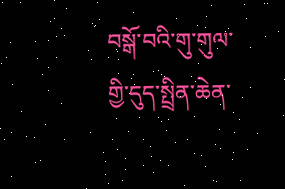བསྒོ་བའི་གུ་གུལ་གྱི་དུད་སྤྲིན་ཆེན་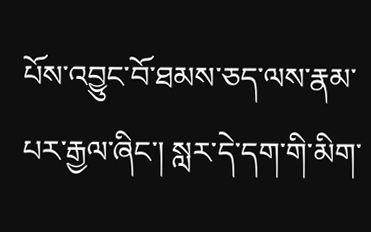པོས་འབྱུང་བོ་ཐམས་ཅད་ལས་རྣམ་པར་རྒྱལ་ཞིང་། སླར་དེ་དག་གི་མིག་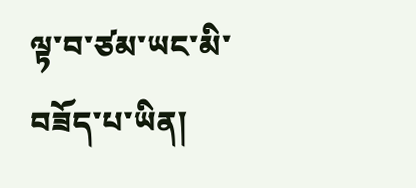ལྟ་བ་ཙམ་ཡང་མི་བཟོད་པ་ཡིན།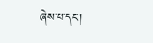ཞེས་པ་དང་།